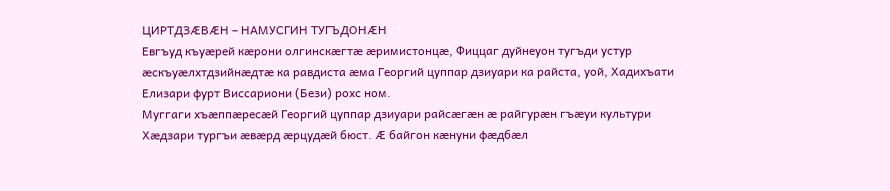ЦИРТДЗÆВÆН – НАМУСГИН ТУГЪДОНÆН
Евгъуд къуæрей кæрони олгинскæгтæ æримистонцæ, Фиццаг дуйнеуон тугъди устур æскъуæлхтдзийнæдтæ ка равдиста æма Георгий цуппар дзиуари ка райста, уой, Хадихъати Елизари фурт Виссариони (Бези) рохс ном.
Муггаги хъæппæресæй Георгий цуппар дзиуари райсæгæн æ райгурæн гъæуи культури Хæдзари тургъи æвæрд æрцудæй бюст. Æ байгон кæнуни фæдбæл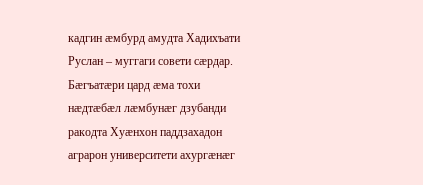кадгин æмбурд амудта Хадихъати Руслан – муггаги совети сæрдар.
Бæгъатæри цард æма тохи нæдтæбæл лæмбунæг дзубанди ракодта Хуæнхон паддзахадон аграрон университети ахургæнæг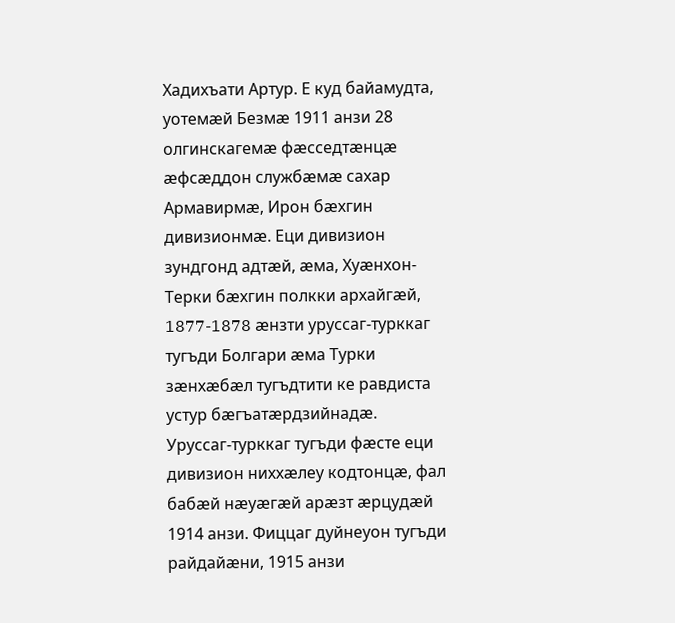Хадихъати Артур. Е куд байамудта, уотемæй Безмæ 1911 анзи 28 олгинскагемæ фæсседтæнцæ æфсæддон службæмæ сахар Армавирмæ, Ирон бæхгин дивизионмæ. Еци дивизион зундгонд адтæй, æма, Хуæнхон-Терки бæхгин полкки архайгæй, 1877-1878 æнзти уруссаг-турккаг тугъди Болгари æма Турки зæнхæбæл тугъдтити ке равдиста устур бæгъатæрдзийнадæ.
Уруссаг-турккаг тугъди фæсте еци дивизион ниххæлеу кодтонцæ, фал бабæй нæуæгæй арæзт æрцудæй 1914 анзи. Фиццаг дуйнеуон тугъди райдайæни, 1915 анзи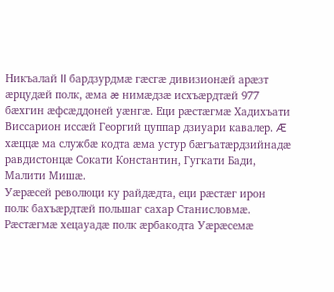Никъалай II бардзурдмæ гæсгæ дивизионæй арæзт æрцудæй полк, æма æ нимæдзæ исхъæрдтæй 977 бæхгин æфсæддоней уæнгæ. Еци рæстæгмæ Хадихъати Виссарион иссæй Георгий цуппар дзиуари кавалер. Æ хæццæ ма службæ кодта æма устур бæгъатæрдзийнадæ равдистонцæ Сокати Константин, Гугкати Бади, Малити Мишæ.
Уæрæсей революци ку райдæдта, еци рæстæг ирон полк бахъæрдтæй польшаг сахар Станисловмæ. Рæстæгмæ хецауадæ полк æрбакодта Уæрæсемæ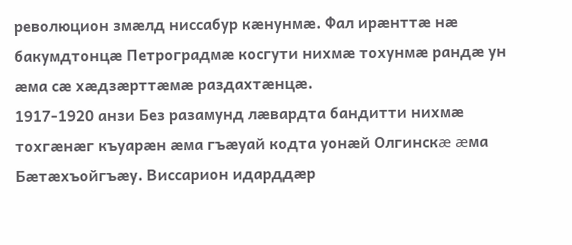революцион змæлд ниссабур кæнунмæ. Фал ирæнттæ нæ бакумдтонцæ Петроградмæ косгути нихмæ тохунмæ рандæ ун æма сæ хæдзæрттæмæ раздахтæнцæ.
1917-1920 анзи Без разамунд лæвардта бандитти нихмæ тохгæнæг къуарæн æма гъæуай кодта уонæй Олгинскæ æма Бæтæхъойгъæу. Виссарион идарддæр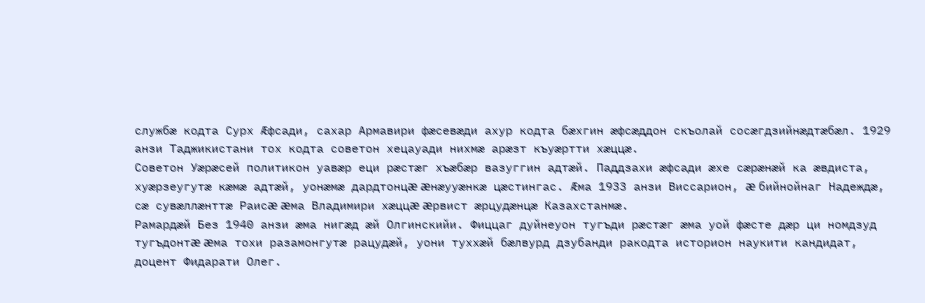службæ кодта Сурх Æфсади, сахар Армавири фæсевæди ахур кодта бæхгин æфсæддон скъолай сосæгдзийнæдтæбæл. 1929 анзи Таджикистани тох кодта советон хецауади нихмæ арæзт къуæртти хæццæ.
Советон Уæрæсей политикон уавæр еци рæстæг хъæбæр вазуггин адтæй. Паддзахи æфсади æхе сæрæнæй ка æвдиста, хуæрзеугутæ кæмæ адтæй, уонæмæ дардтонцæ æнæууæнкæ цæстингас. Æма 1933 анзи Виссарион, æ бийнойнаг Надеждæ, сæ сувæллæнттæ Раисæ æма Владимири хæццæ æрвист æрцудæнцæ Казахстанмæ.
Рамардæй Без 1940 анзи æма нигæд æй Олгинскийи. Фиццаг дуйнеуон тугъди рæстæг æма уой фæсте дæр ци номдзуд тугъдонтæ æма тохи разамонгутæ рацудæй, уони туххæй бæлвурд дзубанди ракодта историон наукити кандидат, доцент Фидарати Олег.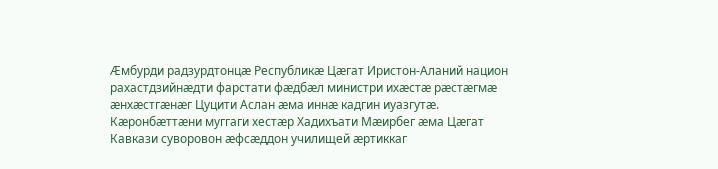Æмбурди радзурдтонцæ Республикæ Цæгат Иристон-Аланий национ рахастдзийнæдти фарстати фæдбæл министри ихæстæ рæстæгмæ æнхæстгæнæг Цуцити Аслан æма иннæ кадгин иуазгутæ.
Кæронбæттæни муггаги хестæр Хадихъати Мæирбег æма Цæгат Кавкази суворовон æфсæддон училищей æртиккаг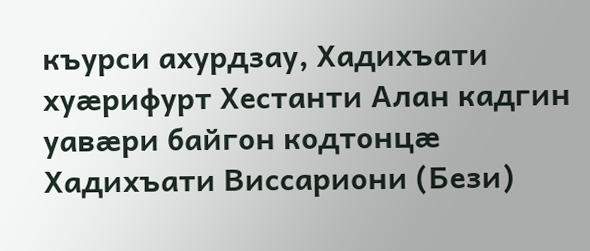къурси ахурдзау, Хадихъати хуæрифурт Хестанти Алан кадгин уавæри байгон кодтонцæ Хадихъати Виссариони (Бези)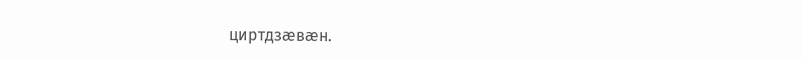циртдзæвæн.